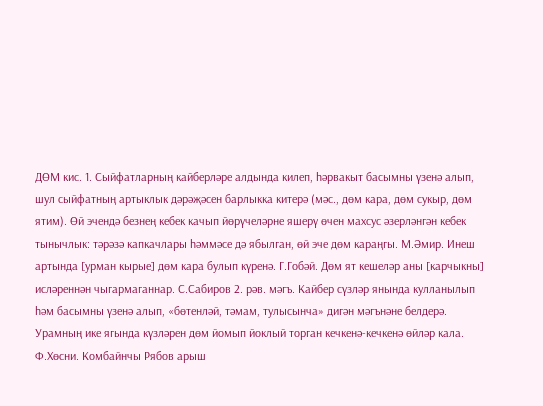ДӨМ кис. 1. Сыйфатларның кайберләре алдында килеп, һәрвакыт басымны үзенә алып, шул сыйфатның артыклык дәрәҗәсен барлыкка китерә (мәс., дөм кара, дөм сукыр, дөм ятим). Өй эчендә безнең кебек качып йөрүчеләрне яшерү өчен махсус әзерләнгән кебек тынычлык: тәрәзә капкачлары һәммәсе дә ябылган, өй эче дөм караңгы. М.Әмир. Инеш артында [урман кырые] дөм кара булып күренә. Г.Гобәй. Дөм ят кешеләр аны [карчыкны] исләреннән чыгармаганнар. С.Сабиров 2. рәв. мәгъ. Кайбер сүзләр янында кулланылып һәм басымны үзенә алып, «бөтенләй, тәмам, тулысынча» дигән мәгънәне белдерә. Урамның ике ягында күзләрен дөм йомып йоклый торган кечкенә-кечкенә өйләр кала. Ф.Хөсни. Комбайнчы Рябов арыш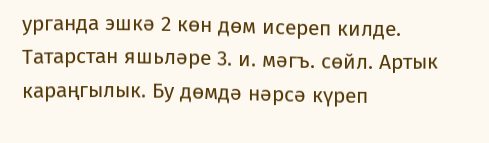урганда эшкә 2 көн дөм исереп килде. Татарстан яшьләре 3. и. мәгъ. сөйл. Артык караңгылык. Бу дөмдә нәрсә күреп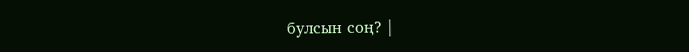булсын соң? |